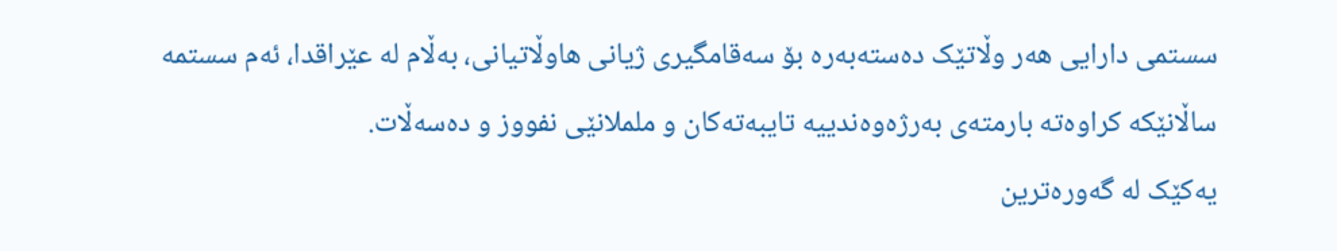سستمی دارایی هەر وڵاتێک دەستەبەرە بۆ سەقامگیری ژیانی هاوڵاتیانی، بەڵام لە عێراقدا، ئەم سستمە ساڵانێکە کراوەتە بارمتەی بەرژەوەندییە تایبەتەکان و ململانێی نفووز و دەسەڵات.
یەکێک لە گەورەترین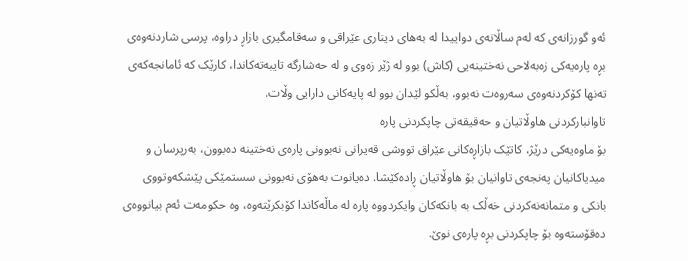ئەو گورزانەی کە لەم ساڵانەی دواییدا لە بەهای دیناری عێراقی و سەقامگیری بازاڕ دراوە، پرسی شاردنەوەی بڕە پارەیەکی زەبەلاحی نەختینەیی (کاش) بوو لە ژێر زەوی و لە حەشارگە تایبەتەکاندا، کارێک کە ئامانجەکەی تەنها کۆکردنەوەی سەروەت نەبوو، بەڵکو لێدان بوو لە پایەکانی دارایی وڵات.
تاوانبارکردنی هاوڵاتیان و حەقیقەتی چاپکردنی پارە
بۆ ماوەیەکی درێژ، کاتێک بازاڕەکانی عێراق تووشی قەیرانی نەبوونی پارەی نەختینە دەبوون، بەرپرسان و میدیاکانیان پەنجەی تاوانیان بۆ هاوڵاتیان ڕادەکێشا. دەیانوت بەهۆی نەبوونی سستمێکی پێشکەوتووی بانکی و متمانەنەکردنی خەڵک بە بانکەکان وایکردووە پارە لە ماڵەکاندا کۆبکرێتەوە، وە حکومەت ئەم بیانووەی دەقۆستەوە بۆ چاپکردنی بڕە پارەی نوێ.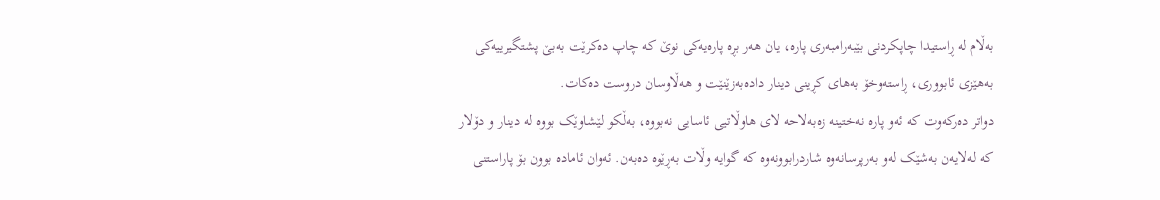بەڵام لە ڕاستیدا چاپکردنی بێبەرامبەری پارە، یان ھەر بڕە پارەیەکی نوێ کە چاپ دەکرێت بەبێ پشتگیرییەکی بەھێزی ئابووری، ڕاستەوخۆ بەھای کڕینی دینار دادەبەزێنێت و ھەڵاوسان دروست دەکات.
دواتر دەرکەوت کە ئەو پارە نەختینە زەبەلاحە لای ھاوڵاتیی ئاسایی نەبووە، بەڵکو لێشاوێک بووە لە دینار و دۆلار کە لەلایەن بەشێک لەو بەرپرسانەوە شاردرابوونەوە کە گوایە وڵات بەڕێوە دەبەن. ئەوان ئامادە بوون بۆ پاراستنی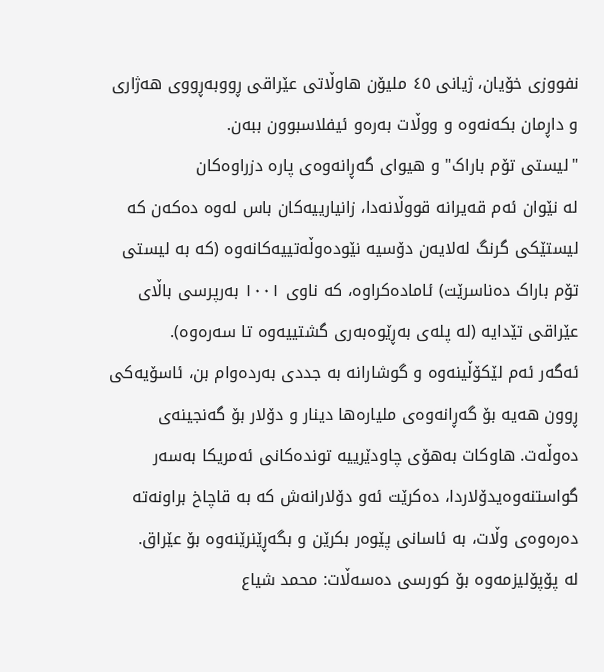نفووزی خۆیان، ژیانی ٤٥ ملیۆن ھاوڵاتی عێراقی ڕووبەڕووی ھەژاری و داڕمان بکەنەوە و ووڵات بەرەو ئیفلاسبوون ببەن.
"لیستی تۆم باراک" و ھیوای گەڕانەوەی پارە دزراوەکان
لە نێوان ئەم قەیرانە قووڵانەدا، زانیارییەکان باس لەوە دەکەن کە لیستێکی گرنگ لەلایەن دۆسیە نێودەوڵەتییەکانەوە (کە بە لیستی تۆم باراک دەناسرێت) ئامادەکراوە، کە ناوی ١٠٠١ بەرپرسی باڵای عێراقی تێدایە (لە پلەی بەڕێوەبەری گشتییەوە تا سەرەوە).
ئەگەر ئەم لێکۆڵینەوە و گوشارانە بە جددی بەردەوام بن، ئاسۆیەکی ڕوون ھەیە بۆ گەڕانەوەی ملیارەھا دینار و دۆلار بۆ گەنجینەی دەوڵەت. ھاوکات بەھۆی چاودێرییە توندەکانی ئەمریکا بەسەر گواستنەوەیدۆلاردا، دەکرێت ئەو دۆلارانەش کە بە قاچاخ براونەتە دەرەوەی وڵات، بە ئاسانی پێوەر بکرێن و بگەڕێنرێنەوە بۆ عێراق.
لە پۆپۆلیزمەوە بۆ کورسی دەسەڵات: محمد شیاع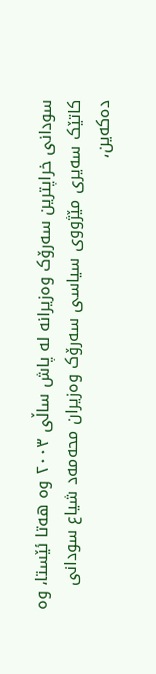سودانی خراپترین سەرۆک وەزیرانە لە پاش ساڵی ٢٠٠٣ وە ھەتا ئێستا، وە کاتێک سەیری مێژووی سیاسی سەرۆک وەزیران محەمەد شیاع سودانی دەکەین،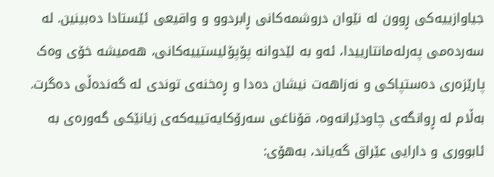جیاوازییەکی ڕوون لە نێوان دروشمەکانی ڕابردوو و واقیعی ئێستادا دەبینین. لە سەردەمی پەرلەمانتارییدا، ئەو بە لێدوانە پۆپۆلیستییەکانی، ھەمیشە خۆی وەک پارێزەری دەستپاکی و نەزاھەت نیشان دەدا و ڕەخنەی توندی لە گەندەڵی دەگرت. بەڵام لە ڕوانگەی چاودێرانەوە، قۆناغی سەرۆکایەتییەکەی زیانێکی گەورەی بە ئابووری و دارایی عێراق گەیاند، بەھۆی: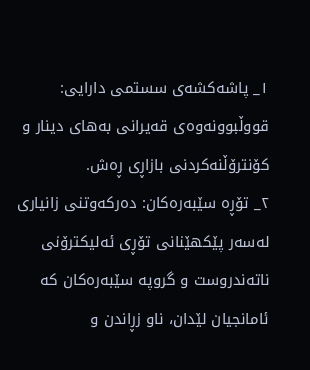١_ پاشەکشەی سستمی دارایی: قووڵبوونەوەی قەیرانی بەھای دینار و کۆنترۆڵنەکردنی بازاڕی ڕەش.
٢_ تۆڕە سێبەرەکان: دەرکەوتنی زانیاری لەسەر پێکھێنانی تۆڕی ئەلیکترۆنی ناتەندروست و گروپە سێبەرەکان کە ئامانجیان لێدان، ناو زڕاندن و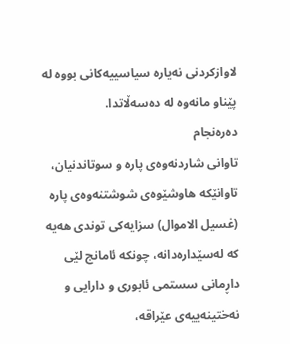لاوازکردنی نەیارە سیاسییەکانی بووە لە پێناو مانەوە لە دەسەڵاتدا.
دەرەنجام
تاوانی شاردنەوەی پارە و سوتاندنیان، تاوانێکە ھاوشێوەی شوشتنەوەی پارە (غسیل الاموال) سزایەکی توندی ھەیە کە لەسێدارەدانە، چونکە ئامانج لێی داڕمانی سستمی ئابوری و دارایی و نەختینەییەی عێراقە،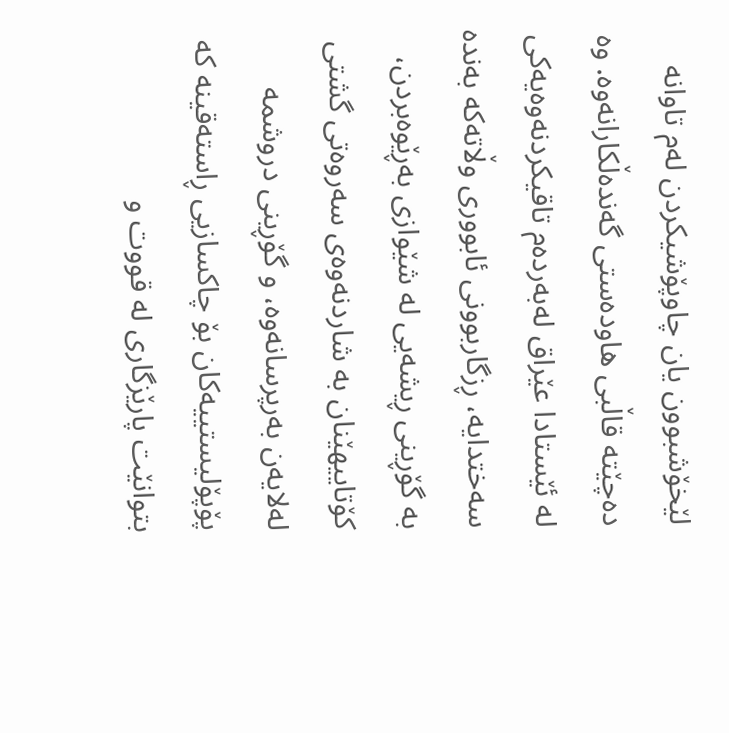لێخۆشبوون یان چاوپۆشیکردن لەم تاوانە دەچێتە قاڵبی ھاودەستی گەندەڵکارانەوە. وە لە ئێستادا عێراق لەبەردەم تاقیکردنەوەیەکی سەختدایە، ڕزگاربوونی ئابووری وڵاتەکە بەندە بە گۆڕینی ڕیشەیی لە شێوازی بەڕێوەبردن، کۆتاییھێنان بە شاردنەوەی سەروەتی گشتی لەلایەن بەرپرسانەوە، و گۆڕینی دروشمە پۆپۆلیستییەکان بۆ چاکسازیی ڕاستەقینە کە بتوانێت پارێزگاری لە قووت و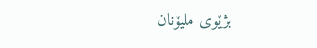بژێوی ملیۆنان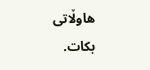ھاوڵاتی بکات.